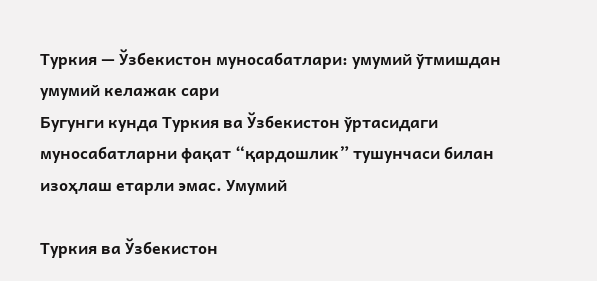Туркия — Ўзбекистон муносабатлари: умумий ўтмишдан умумий келажак сари
Бугунги кунда Туркия ва Ўзбекистон ўртасидаги муносабатларни фақат “қардошлик” тушунчаси билан изоҳлаш етарли эмас. Умумий

Туркия ва Ўзбекистон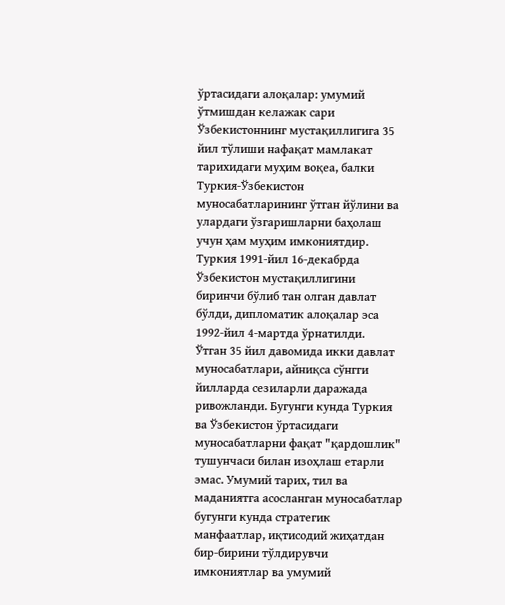ўртасидаги алоқалар: умумий ўтмишдан келажак сари
Ўзбекистоннинг мустақиллигига 35 йил тўлиши нафақат мамлакат тарихидаги муҳим воқеа, балки Туркия-Ўзбекистон муносабатларининг ўтган йўлини ва улардаги ўзгаришларни баҳолаш учун ҳам муҳим имкониятдир. Туркия 1991-йил 16-декабрда Ўзбекистон мустақиллигини биринчи бўлиб тан олган давлат бўлди, дипломатик алоқалар эса 1992-йил 4-мартда ўрнатилди.
Ўтган 35 йил давомида икки давлат муносабатлари, айниқса сўнгги йилларда сезиларли даражада ривожланди. Бугунги кунда Туркия ва Ўзбекистон ўртасидаги муносабатларни фақат "қардошлик" тушунчаси билан изоҳлаш етарли эмас. Умумий тарих, тил ва маданиятга асосланган муносабатлар бугунги кунда стратегик манфаатлар, иқтисодий жиҳатдан бир-бирини тўлдирувчи имкониятлар ва умумий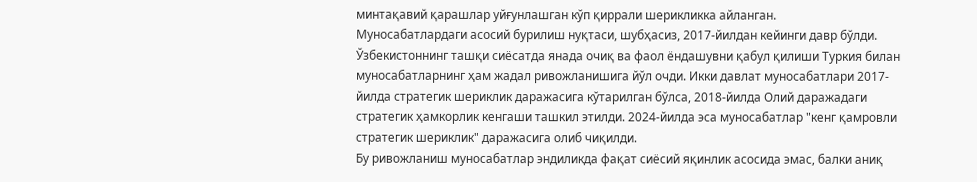минтақавий қарашлар уйғунлашган кўп қиррали шерикликка айланган.
Муносабатлардаги асосий бурилиш нуқтаси, шубҳасиз, 2017-йилдан кейинги давр бўлди. Ўзбекистоннинг ташқи сиёсатда янада очиқ ва фаол ёндашувни қабул қилиши Туркия билан муносабатларнинг ҳам жадал ривожланишига йўл очди. Икки давлат муносабатлари 2017-йилда стратегик шериклик даражасига кўтарилган бўлса, 2018-йилда Олий даражадаги стратегик ҳамкорлик кенгаши ташкил этилди. 2024-йилда эса муносабатлар "кенг қамровли стратегик шериклик" даражасига олиб чиқилди.
Бу ривожланиш муносабатлар эндиликда фақат сиёсий яқинлик асосида эмас, балки аниқ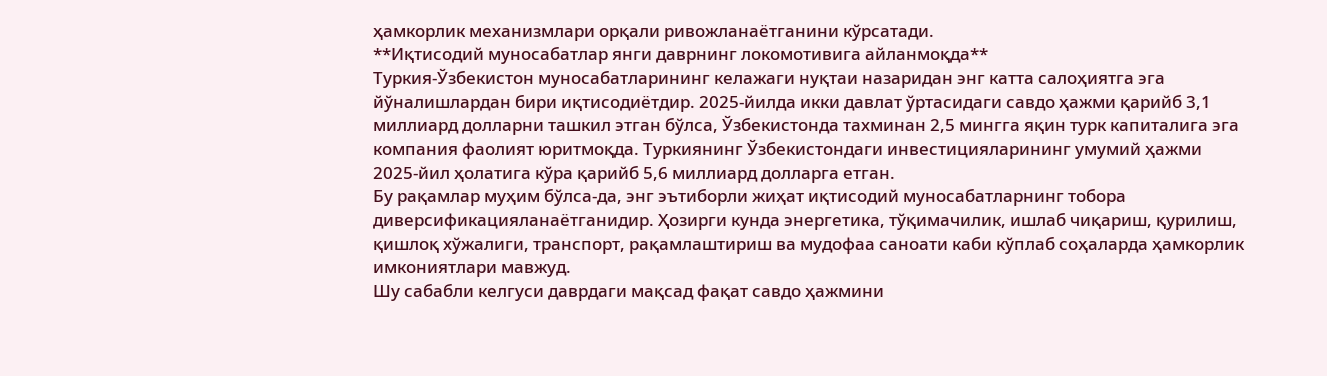ҳамкорлик механизмлари орқали ривожланаётганини кўрсатади.
**Иқтисодий муносабатлар янги даврнинг локомотивига айланмоқда**
Туркия-Ўзбекистон муносабатларининг келажаги нуқтаи назаридан энг катта салоҳиятга эга йўналишлардан бири иқтисодиётдир. 2025-йилда икки давлат ўртасидаги савдо ҳажми қарийб 3,1 миллиард долларни ташкил этган бўлса, Ўзбекистонда тахминан 2,5 мингга яқин турк капиталига эга компания фаолият юритмоқда. Туркиянинг Ўзбекистондаги инвестицияларининг умумий ҳажми 2025-йил ҳолатига кўра қарийб 5,6 миллиард долларга етган.
Бу рақамлар муҳим бўлса-да, энг эътиборли жиҳат иқтисодий муносабатларнинг тобора диверсификацияланаётганидир. Ҳозирги кунда энергетика, тўқимачилик, ишлаб чиқариш, қурилиш, қишлоқ хўжалиги, транспорт, рақамлаштириш ва мудофаа саноати каби кўплаб соҳаларда ҳамкорлик имкониятлари мавжуд.
Шу сабабли келгуси даврдаги мақсад фақат савдо ҳажмини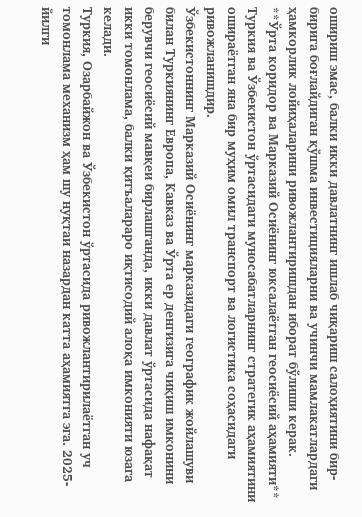ошириш эмас, балки икки давлатнинг ишлаб чиқариш салоҳиятини бир-бирига боғлайдиган қўшма инвестицияларни ва учинчи мамлакатлардаги ҳамкорлик лойиҳаларини ривожлантиришдан иборат бўлиши керак.
**Ўрта коридор ва Марказий Осиёнинг юксалаётган геосиёсий аҳамияти**
Туркия ва Ўзбекистон ўртасидаги муносабатларнинг стратегик аҳамиятини ошираётган яна бир муҳим омил транспорт ва логистика соҳасидаги ривожланишдир.
Ўзбекистоннинг Марказий Осиёнинг марказидаги географик жойлашуви билан Туркиянинг Европа, Кавказ ва Ўрта ер денгизига чиқиш имконини берувчи геосиёсий мавқеи бирлашганда, икки давлат ўртасида нафақат икки томонлама, балки қитъалараро иқтисодий алоқа имконияти юзага келади.
Туркия, Озарбайжон ва Ўзбекистон ўртасида ривожлантирилаётган уч томонлама механизм ҳам шу нуқтаи назардан катта аҳамиятга эга. 2025-йилги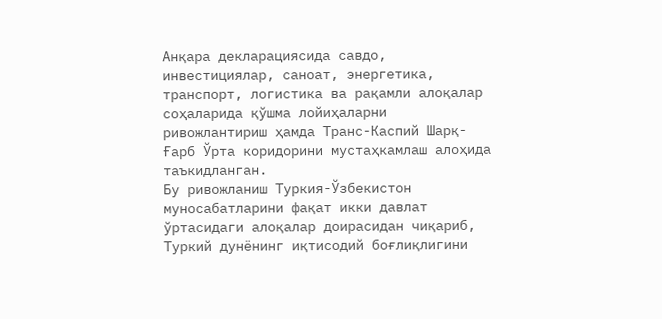Анқара декларациясида савдо, инвестициялар, саноат, энергетика, транспорт, логистика ва рақамли алоқалар соҳаларида қўшма лойиҳаларни ривожлантириш ҳамда Транс-Каспий Шарқ-Ғарб Ўрта коридорини мустаҳкамлаш алоҳида таъкидланган.
Бу ривожланиш Туркия-Ўзбекистон муносабатларини фақат икки давлат ўртасидаги алоқалар доирасидан чиқариб, Туркий дунёнинг иқтисодий боғлиқлигини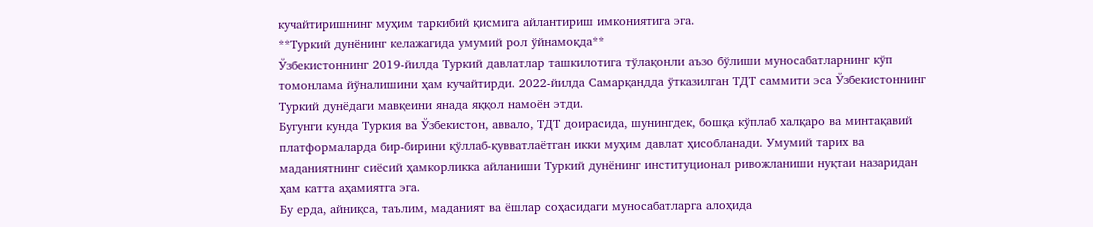кучайтиришнинг муҳим таркибий қисмига айлантириш имкониятига эга.
**Туркий дунёнинг келажагида умумий рол ўйнамоқда**
Ўзбекистоннинг 2019-йилда Туркий давлатлар ташкилотига тўлақонли аъзо бўлиши муносабатларнинг кўп томонлама йўналишини ҳам кучайтирди. 2022-йилда Самарқандда ўтказилган ТДТ саммити эса Ўзбекистоннинг Туркий дунёдаги мавқеини янада яққол намоён этди.
Бугунги кунда Туркия ва Ўзбекистон, аввало, ТДТ доирасида, шунингдек, бошқа кўплаб халқаро ва минтақавий платформаларда бир-бирини қўллаб-қувватлаётган икки муҳим давлат ҳисобланади. Умумий тарих ва маданиятнинг сиёсий ҳамкорликка айланиши Туркий дунёнинг институционал ривожланиши нуқтаи назаридан ҳам катта аҳамиятга эга.
Бу ерда, айниқса, таълим, маданият ва ёшлар соҳасидаги муносабатларга алоҳида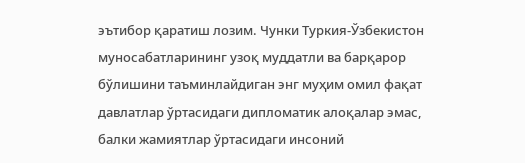эътибор қаратиш лозим. Чунки Туркия-Ўзбекистон муносабатларининг узоқ муддатли ва барқарор бўлишини таъминлайдиган энг муҳим омил фақат давлатлар ўртасидаги дипломатик алоқалар эмас, балки жамиятлар ўртасидаги инсоний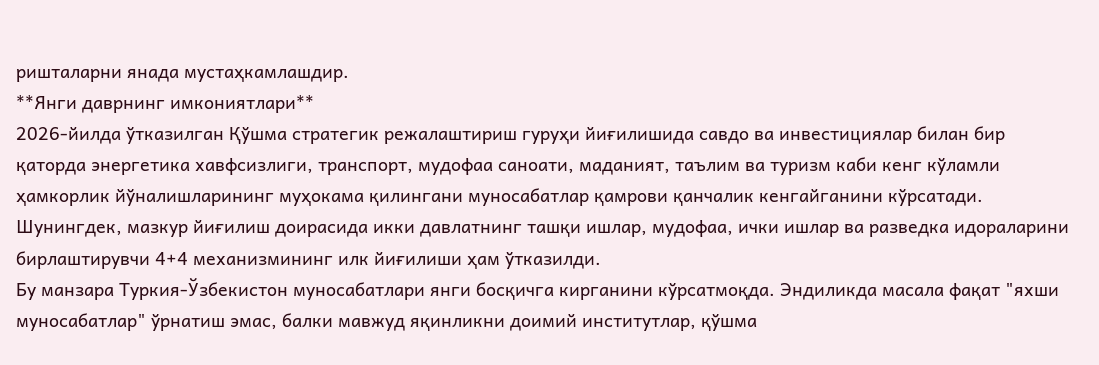ришталарни янада мустаҳкамлашдир.
**Янги даврнинг имкониятлари**
2026-йилда ўтказилган Қўшма стратегик режалаштириш гуруҳи йиғилишида савдо ва инвестициялар билан бир қаторда энергетика хавфсизлиги, транспорт, мудофаа саноати, маданият, таълим ва туризм каби кенг кўламли ҳамкорлик йўналишларининг муҳокама қилингани муносабатлар қамрови қанчалик кенгайганини кўрсатади.
Шунингдек, мазкур йиғилиш доирасида икки давлатнинг ташқи ишлар, мудофаа, ички ишлар ва разведка идораларини бирлаштирувчи 4+4 механизмининг илк йиғилиши ҳам ўтказилди.
Бу манзара Туркия-Ўзбекистон муносабатлари янги босқичга кирганини кўрсатмоқда. Эндиликда масала фақат "яхши муносабатлар" ўрнатиш эмас, балки мавжуд яқинликни доимий институтлар, қўшма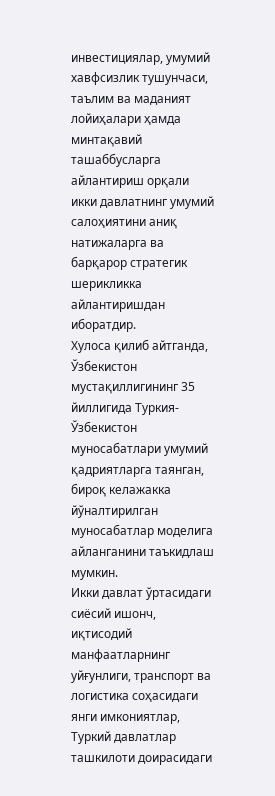инвестициялар, умумий хавфсизлик тушунчаси, таълим ва маданият лойиҳалари ҳамда минтақавий ташаббусларга айлантириш орқали икки давлатнинг умумий салоҳиятини аниқ натижаларга ва барқарор стратегик шерикликка айлантиришдан иборатдир.
Хулоса қилиб айтганда, Ўзбекистон мустақиллигининг 35 йиллигида Туркия-Ўзбекистон муносабатлари умумий қадриятларга таянган, бироқ келажакка йўналтирилган муносабатлар моделига айланганини таъкидлаш мумкин.
Икки давлат ўртасидаги сиёсий ишонч, иқтисодий манфаатларнинг уйғунлиги, транспорт ва логистика соҳасидаги янги имкониятлар, Туркий давлатлар ташкилоти доирасидаги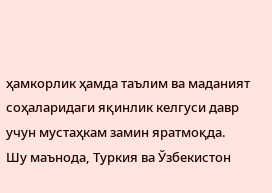ҳамкорлик ҳамда таълим ва маданият соҳаларидаги яқинлик келгуси давр учун мустаҳкам замин яратмоқда.
Шу маънода, Туркия ва Ўзбекистон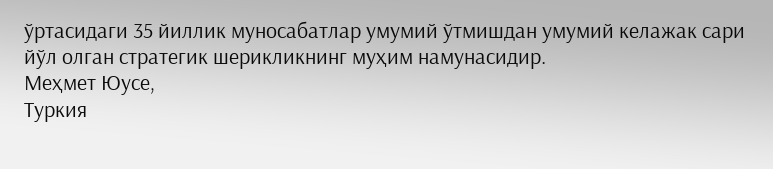ўртасидаги 35 йиллик муносабатлар умумий ўтмишдан умумий келажак сари йўл олган стратегик шерикликнинг муҳим намунасидир.
Меҳмет Юусе,
Туркия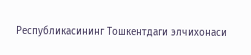Республикасининг Тошкентдаги элчихонаси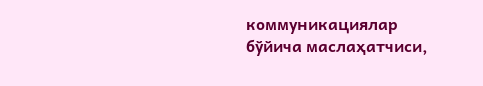коммуникациялар бўйича маслаҳатчиси,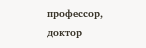профессор, доктор